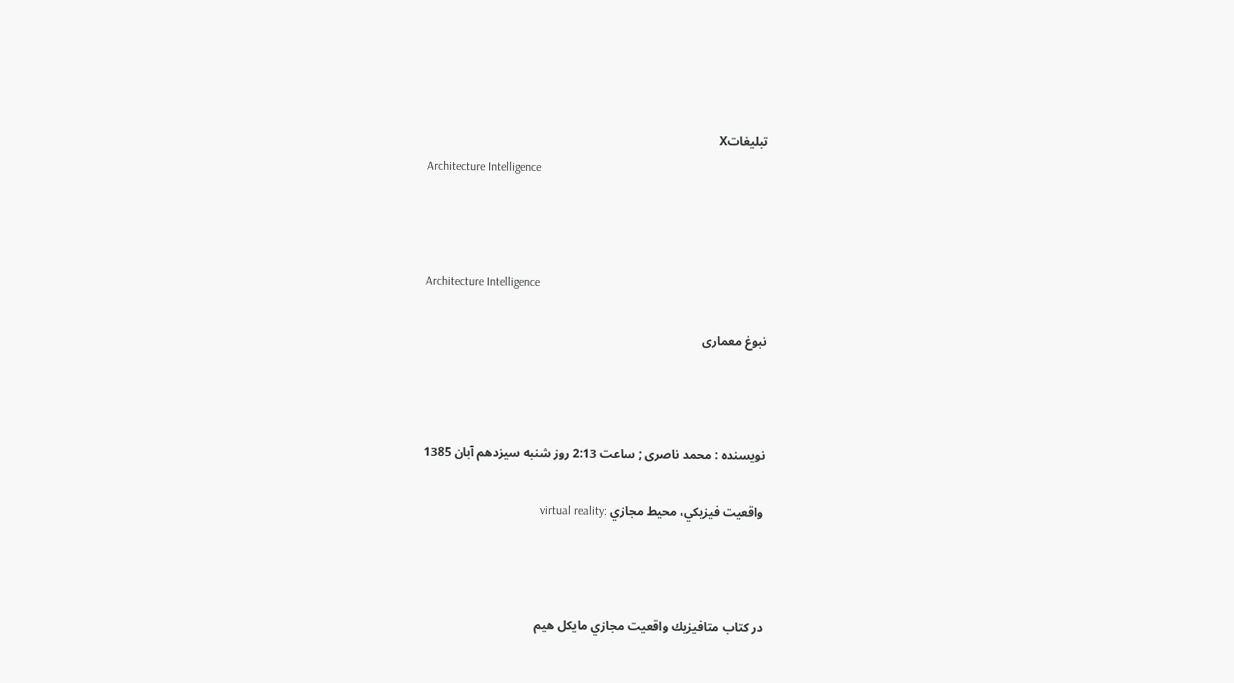تبليغاتX
Architecture Intelligence



Architecture Intelligence

نبوغ معماری



نویسنده : محمد ناصری ; ساعت 2:13 روز شنبه سیزدهم آبان 1385

واقعيت فيزيكي، محيط مجازي :virtual reality



در كتاب متافيزيك واقعيت مجازي مايكل هيم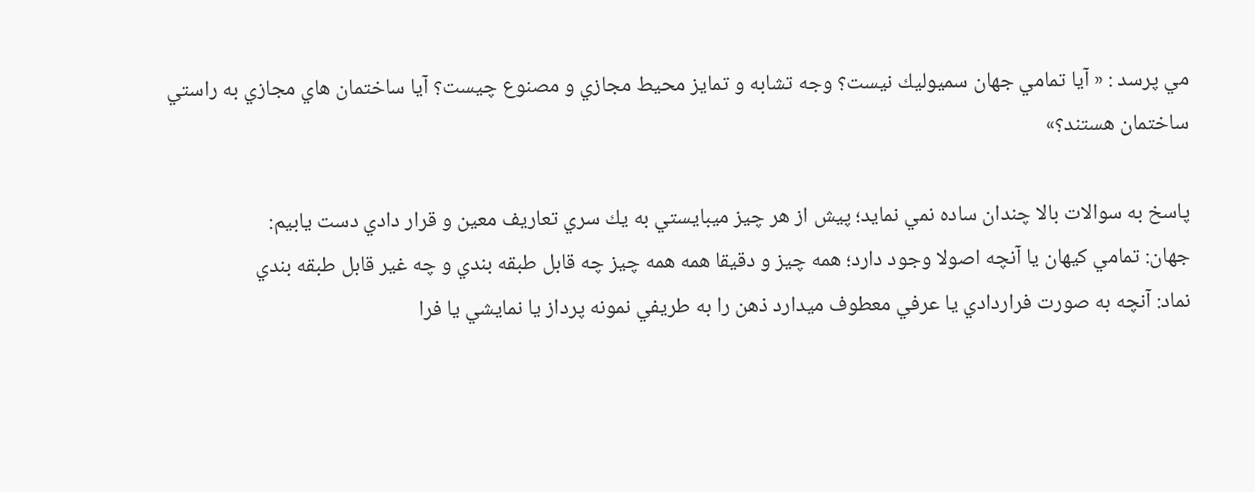مي پرسد : « آيا تمامي جهان سميوليك نيست؟ وجه تشابه و تمايز محيط مجازي و مصنوع چيست؟ آيا ساختمان هاي مجازي به راستي ساختمان هستند؟»

پاسخ به سوالات بالا چندان ساده نمي نمايد؛ پيش از هر چيز ميبايستي به يك سري تعاريف معين و قرار دادي دست يابيم:
جهان: تمامي كيهان يا آنچه اصولا وجود دارد؛ همه چيز و دقيقا همه همه چيز چه قابل طبقه بندي و چه غير قابل طبقه بندي
نماد: آنچه به صورت فراردادي يا عرفي معطوف ميدارد ذهن را به طريفي نمونه پرداز يا نمايشي يا فرا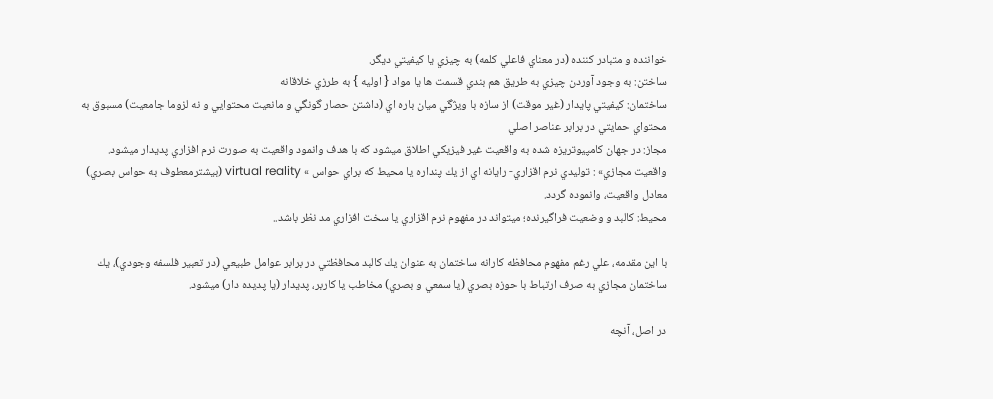خواننده و متبادر كننده (در معناي فاعلي كلمه) به چيزي يا كيفيتي ديگر.
ساختن: به وجود آوردن چيزي به طريق هم بندي قسمت ها يا مواد { اوليه } به طرزي خلاقانه
ساختمان: كيفيتي پايدار (غير موقت) از سازه با ويژگي ميان باره اي (داشتن حصار گونگي و مانعيت محتوايي و نه لزوما جامعيت) مسبوق به محتواي حمايتي در برابر عناصر اصلي
مجاز: در جهان كامپيوتريزه شده به واقعيت غير فيزيكي اطلاق ميشود كه با هدف وانمود واقعيت به صورت نرم افزاري پديدار ميشود.
واقعيت مجازي» : توليدي نرم اقزاري- رايانه اي از يك پنداره يا محيط كه براي حواس » virtual reality (بيشترمعطوف به حواس بصري) معادل واقعيت، وانموده گردد.
محيط: كالبد و وضعيت فراگيرنده؛ ميتواند در مفهوم نرم اقزاري يا سخت افزاري مد نظر باشد..

با اين مقدمه، علي رغم مفهوم محافظه كارانه ساختمان به عنوان يك كالبد محافظتي در برابر عوامل طبيعي (در تعبير فلسفه وجودي)، يك ساختمان مجازي به صرف ارتباط با حوزه بصري (يا سمعي و بصري) مخاطب يا كاربر، پديدار (يا پديده دار) ميشود.

در اصل، آنچه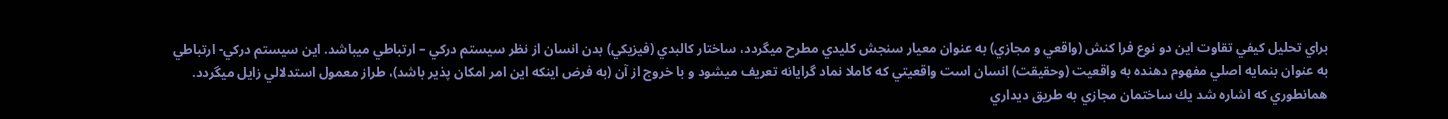براي تحليل كيفي تقاوت اين دو نوع فرا كنش (واقعي و مجازي) به عنوان معيار سنجش كليدي مطرح ميگردد، ساختار كالبدي (فيزيكي) بدن انسان از نظر سيستم دركي – ارتباطي ميباشد. اين سيستم دركي- ارتباطي به عنوان بنمايه اصلي مفهوم دهنده به واقعيت (وحقيقت) انسان است واقعيتي كه كاملا نماد گرايانه تعريف ميشود و با خروج از آن (به فرض اينكه اين امر امكان پذير باشد)، طراز معمول استدلالي زايل ميگردد.
همانطوري كه اشاره شد يك ساختمان مجازي به طريق ديداري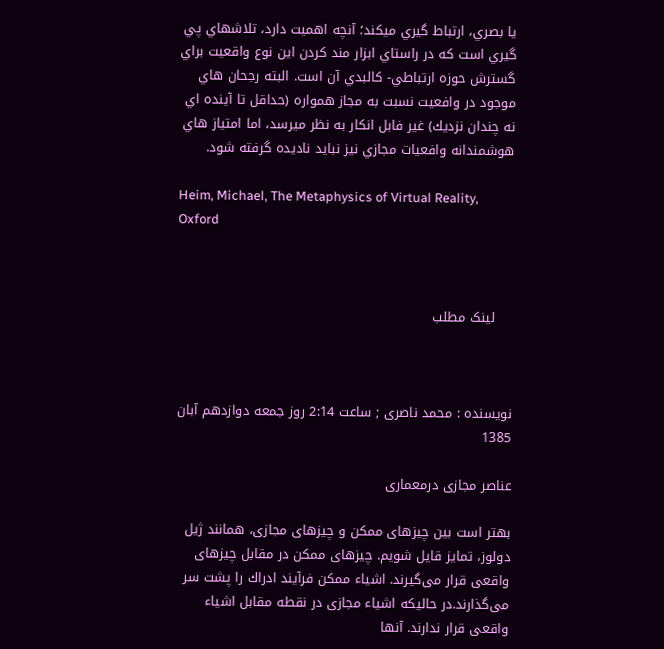يا بصري، ارتباط گيري ميكند؛ آنچه اهميت دارد، تلاشهاي پي گيري است كه در راستاي ابزار مند كردن اين نوع واقعيت براي گسترش حوزه ارتباطي- كالبدي آن است. البته رجحان هاي موجود در وافعيت نسبت به مجاز همواره (حداقل تا آينده اي نه چندان نزديك) غير فابل انكار به نظر ميرسد، اما امتياز هاي هوشمندانه وافعيات مجازي نيز نبايد ناديده گرفته شود.

Heim, Michael, The Metaphysics of Virtual Reality, Oxford



    لینک مطلب



نویسنده : محمد ناصری ; ساعت 2:14 روز جمعه دوازدهم آبان 1385

عناصر مجازی درمعماری

بهتر است بین چیزهای ممكن و چیزهای مجازی، همانند ژیل دولوز، تمایز قایل شویم. چیزهای ممكن در مقابل چیزهای واقعی قرار می‌گیرند. اشیاء ممكن فرآیند ادراك را پشت سر می‌گذارند.در حالیكه اشیاء مجازی در نقطه مقابل اشیاء واقعی قرار ندارند. آنها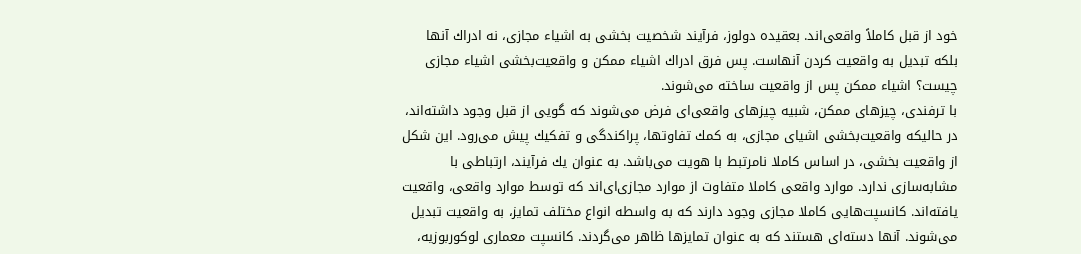خود از قبل كاملاً واقعی‌اند. بعقیده دولوز، فرآیند شخصیت بخشی به اشیاء مجازی، نه ادراك آنها بلكه تبدیل به واقعیت كردن آنهاست. پس فرق ادراك اشیاء ممكن و واقعیت‌بخشی اشیاء مجازی چیست؟ اشیاء ممكن پس از واقعیت ساخته می‌شوند.
با ترفندی، چیزهای ممكن، شبیه چیزهای واقعی‌ای فرض می‌شوند كه گویی از قبل وجود داشته‌اند، در حالیكه واقعیت‌بخشی اشیای مجازی، به كمك تفاوتها، پراكندگی و تفكیك پیش می‌رود. این شكل از واقعیت بخشی، در اساس كاملا نامرتبط با هویت می‌باشد. به عنوان یك فرآیند، ارتباطی با مشابه‌سازی ندارد. موارد واقعی كاملا متفاوت از موارد مجازی‌‌ای‌اند كه توسط موارد واقعی، واقعیت یافته‌اند. كانسپت‌هایی كاملا مجازی وجود دارند كه به واسطه انواع مختلف تمایز، به واقعیت تبدیل می‌شوند. آنها دسته‌ای هستند كه به عنوان تمایزها ظاهر می‌گردند. كانسپت معماری لوكوربوزیه،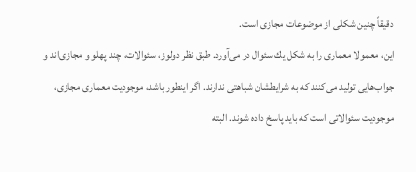دقیقاً چنین شكلی از موضوعات مجازی است.
این، معمولا معماری را به شكل یك سئوال در می‌آورد. طبق نظر دولوز، سئوالات، چند پهلو و مجازی‌اند و جواب‌هایی تولید می‌كنند كه به شرایطشان شباهتی ندارند. اگر اینطور باشد، موجودیت معماری مجازی، موجودیت سئوالاتی است كه باید پاسخ داده شوند. البته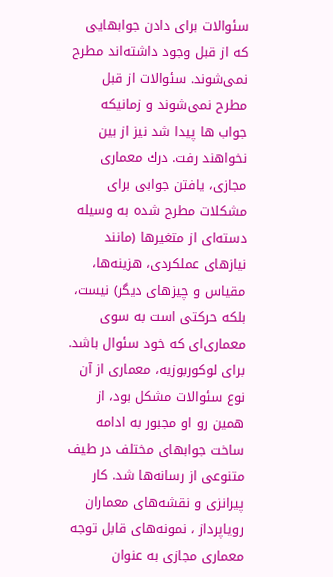سئوالات برای دادن جوابهایی كه از قبل وجود داشته‌اند مطرح نمی‌شوند. سئوالات از قبل مطرح نمی‌شوند و زمانیكه جواب ها پیدا شد نیز از بین نخواهند رفت. درك معماری مجازی، یافتن جوابی برای مشكلات مطرح شده به وسیله دسته‌ای از متغیرها (مانند نیازهای عملكردی، هزینه‌ها، مقیاس و چیزهای دیگر) نیست، بلكه حركتی است به سوی معماری‌ای كه خود سئوال باشد. برای لوكوربوزیه، معماری از آن نوع سئوالات مشكل بود، از همین رو او مجبور به ادامه ساخت جوابهای مختلف در طیف متنوعی از رسانه‌ها شد. كار پیرانزی و نقشه‌های معماران رویاپرداز ، نمونه‌های قابل توجه معماری مجازی به عنوان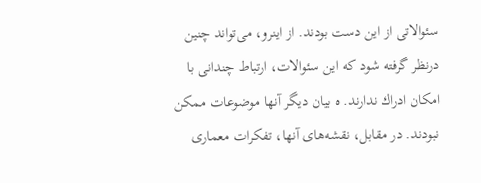سئوالاتی از این دست بودند. از اینرو، می‌تواند چنین درنظر گرفته شود كه این سئوالات، ارتباط چندانی با امكان ادراك ندارند. ه بیان دیگر آنها موضوعات ممكن نبودند. در مقابل، نقشه‌های آنها، تفكرات معماری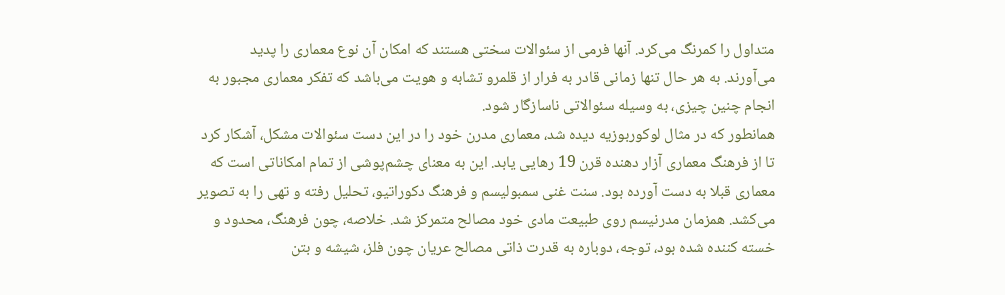متداول را كمرنگ می‌كرد. آنها فرمی از سئوالات سختی هستند كه امكان آن نوع معماری را پدید می‌آورند. به هر حال تنها زمانی قادر به فرار از قلمرو تشابه و هویت می‌باشد كه تفكر معماری مجبور به انجام چنین چیزی، به وسیله سئوالاتی ناسازگار شود.
همانطور كه در مثال لوكوربوزیه دیده شد، معماری مدرن خود را در این دست سئوالات مشكل، آشكار كرد تا از فرهنگ معماری آزار دهنده قرن 19 رهایی یابد. این به معنای چشم‌پوشی از تمام امكاناتی است كه معماری قبلا به دست آورده بود. سنت غنی سمبولیسم و فرهنگ دكوراتیو، تحلیل رفته و تهی را به تصویر می‌كشد. همزمان مدرنیسم روی طبیعت مادی خود مصالح متمركز شد. خلاصه، چون فرهنگ، محدود و خسته كننده شده بود، توجه، دوباره به قدرت ذاتی مصالح عریان چون فلز، شیشه و بتن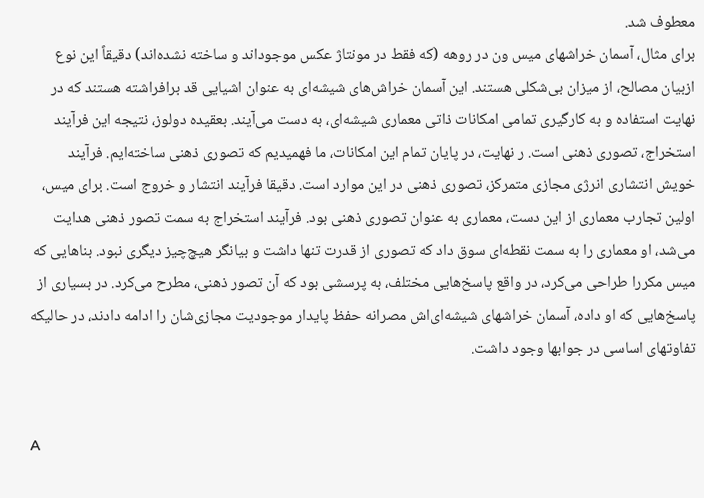معطوف شد.
برای مثال، آسمان خراشهای میس ون در روهه (كه فقط در مونتاژ عكس موجود‌اند و ساخته نشده‌اند) دقیقاً این نوع ازبیان مصالح، از میزان بی‌شكلی هستند. این آسمان خراش‌های شیشه‌ای به عنوان اشیایی قد برافراشته هستند كه در نهایت استفاده و به كارگیری تمامی امكانات ذاتی معماری شیشه‌ای، به دست می‌آیند. بعقیده دولوز، نتیجه این فرآیند استخراج، تصوری ذهنی است. ر نهایت، در پایان تمام این امكانات، ما فهمیدیم كه تصوری ذهنی ساخته‌ایم. فرآیند خویش انتشاری انرژی مجازی متمركز، تصوری ذهنی در این موارد است. دقیقا فرآیند انتشار و خروج است. برای میس، اولین تجارب معماری از این دست، معماری به عنوان تصوری ذهنی بود. فرآیند استخراج به سمت تصور ذهنی هدایت می‌شد، او معماری را به سمت نقطه‌ای سوق داد كه تصوری از قدرت تنها داشت و بیانگر هیچ‌چیز دیگری نبود. بناهایی كه میس مكررا طراحی می‌كرد، در واقع پاسخ‌هایی مختلف، به پرسشی بود كه آن تصور ذهنی، مطرح می‌كرد. در بسیاری از پاسخ‌هایی كه او داده، آسمان خراشهای شیشه‌ای‌اش مصرانه حفظ پایدار موجودیت مجازی‌شان را ادامه دادند، در حالیكه تفاوتهای اساسی در جوابها وجود داشت.


A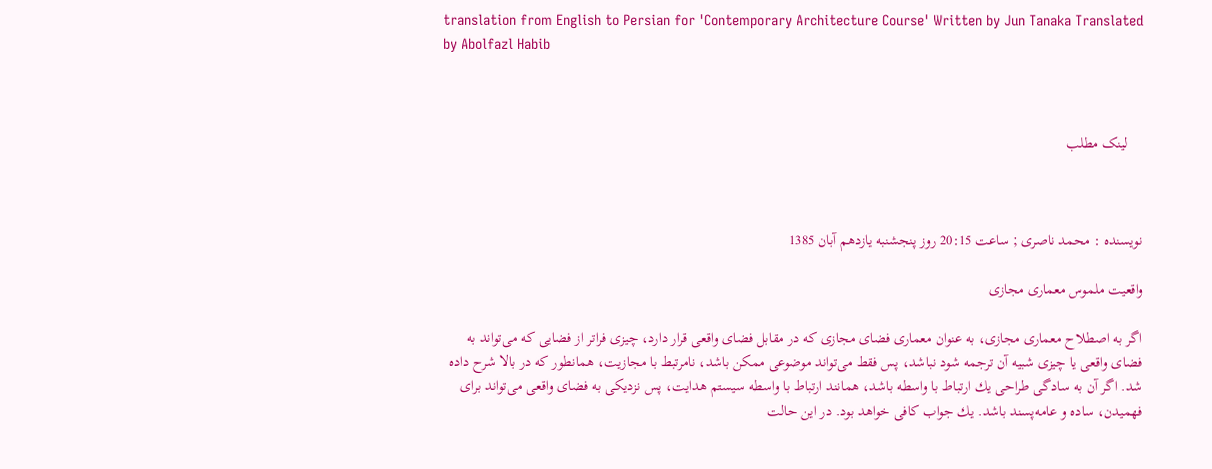translation from English to Persian for 'Contemporary Architecture Course' Written by Jun Tanaka Translated by Abolfazl Habib



    لینک مطلب



نویسنده : محمد ناصری ; ساعت 20:15 روز پنجشنبه یازدهم آبان 1385

واقعیت ملموس معماری مجازی

اگر به اصطلاح معماری مجازی،‌ به عنوان معماری فضای مجازی كه در مقابل فضای واقعی قرار دارد، چیزی فراتر از فضایی كه می‌تواند به فضای واقعی یا چیزی شبیه آن ترجمه شود نباشد، پس فقط می‌تواند موضوعی ممكن باشد، نامرتبط با مجازیت، همانطور كه در بالا شرح داده شد. اگر آن به سادگی طراحی یك ارتباط با واسطه باشد، همانند ارتباط با واسطه سیستم هدایت، پس نزدیكی به فضای واقعی می‌تواند برای فهمیدن، ساده و عامه‌پسند باشد. یك جواب كافی خواهد بود. در این حالت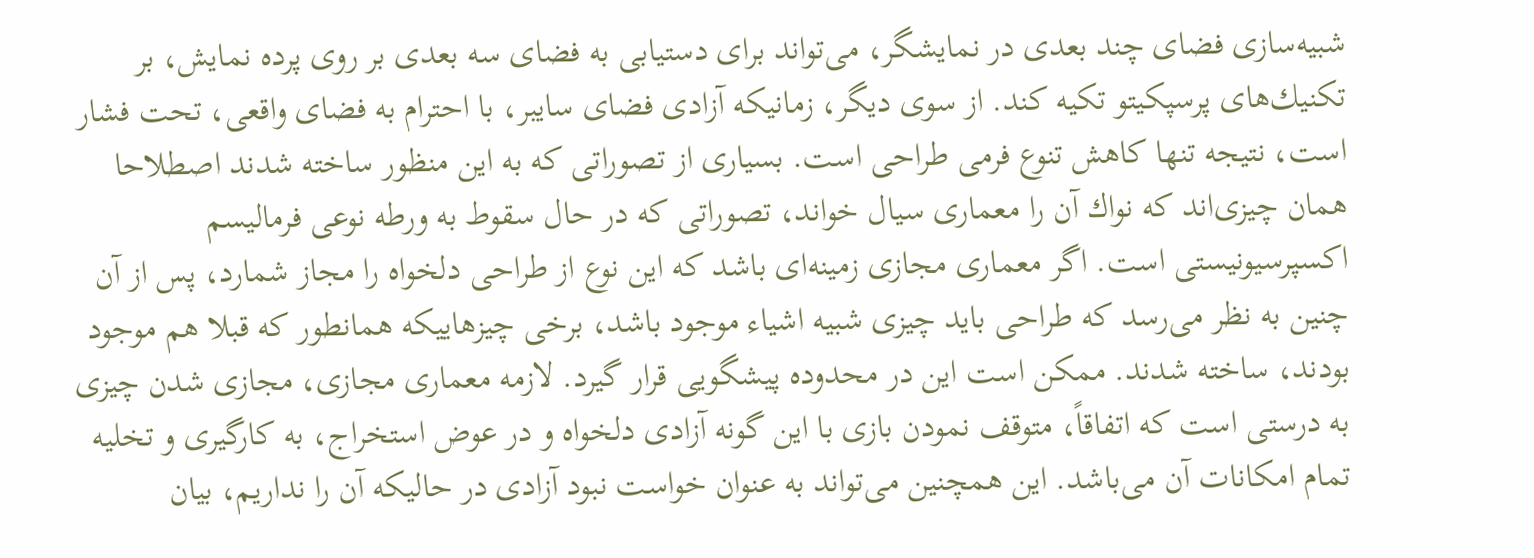شبیه‌سازی فضای چند بعدی در نمایشگر، می‌تواند برای دستیابی به فضای سه بعدی بر روی پرده نمایش، بر تكنیك‌های پرسپكیتو تكیه كند. از سوی دیگر، زمانیكه آزادی فضای سایبر، با احترام به فضای واقعی، تحت فشار است، نتیجه تنها كاهش تنوع فرمی طراحی است. بسیاری از تصوراتی كه به این منظور ساخته شدند اصطلاحا همان چیزی‌اند كه نواك آن را معماری سیال خواند، تصوراتی كه در حال سقوط به ورطه نوعی فرمالیسم اكسپرسیونیستی است. اگر معماری مجازی زمینه‌ای باشد كه این نوع از طراحی دلخواه را مجاز شمارد، پس از آن چنین به نظر می‌رسد كه طراحی باید چیزی شبیه اشیاء موجود باشد، برخی چیزهاییكه همانطور كه قبلا هم موجود بودند، ساخته شدند. ممكن است این در محدوده پیشگویی قرار گیرد. لازمه معماری مجازی، مجازی شدن چیزی به درستی است كه اتفاقاً، متوقف نمودن بازی با این گونه آزادی دلخواه و در عوض استخراج، به كارگیری و تخلیه تمام امكانات آن می‌باشد. این همچنین می‌تواند به عنوان خواست نبود آزادی در حالیكه آن را نداریم، بیان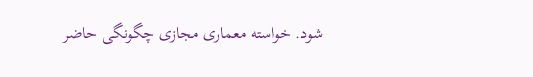شود. خواسته معماری مجازی چگونگی حاضر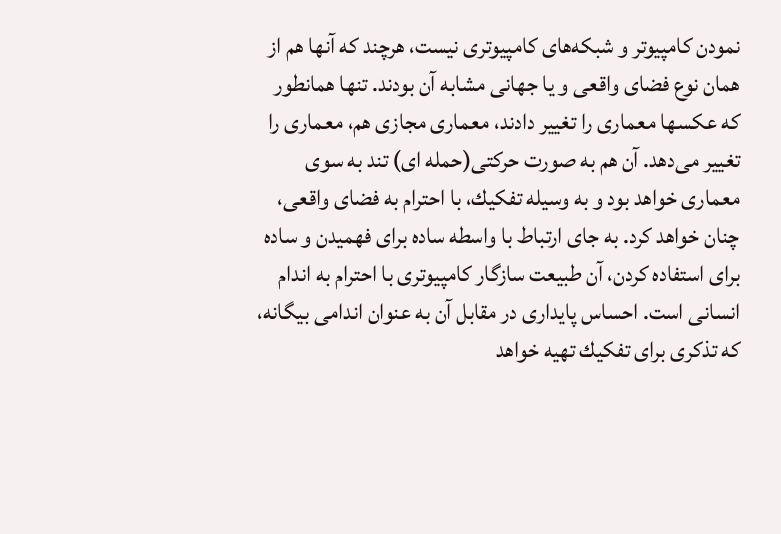نمودن كامپیوتر و شبكه‌های كامپیوتری نیست، هرچند كه آنها هم از همان نوع فضای واقعی و یا جهانی مشابه آن بودند. تنها همانطور كه عكسها معماری را تغییر دادند، معماری مجازی هم، معماری را تغییر می‌دهد. آن هم به صورت حركتی(حمله ای) تند به سوی معماری خواهد بود و به وسیله تفكیك، با احترام به فضای واقعی، چنان خواهد كرد. به جای ارتباط با واسطه ساده برای فهمیدن و ساده برای استفاده كردن، آن طبیعت سازگار كامپیوتری با احترام به اندام انسانی است. احساس پایداری در مقابل آن به عنوان اندامی بیگانه، كه تذكری برای تفكیك تهیه خواهد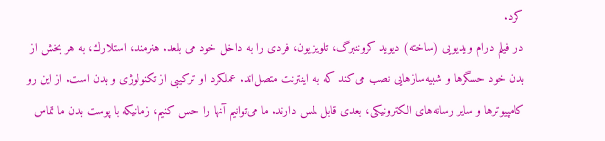كرد.
در فیلم درام ویدیویی (ساخته) دیوید كروننبرگ، تلویزیون، فردی را به داخل خود می بلعد. هنرمند، استلارك، به هر بخش از بدن خود حسگرها و شبیه‌سازهایی نصب می‌كند كه به اینترنت متصل‌اند. عملكرد او تركیبی از تكنولوژی و بدن است. از این رو كامپیوترها و سایر رسانه‌های الكترونیكی، بعدی قابل لمس دارند. ما می‌توانیم آنها را حس كنیم، زمانیكه با پوست بدن ما تماس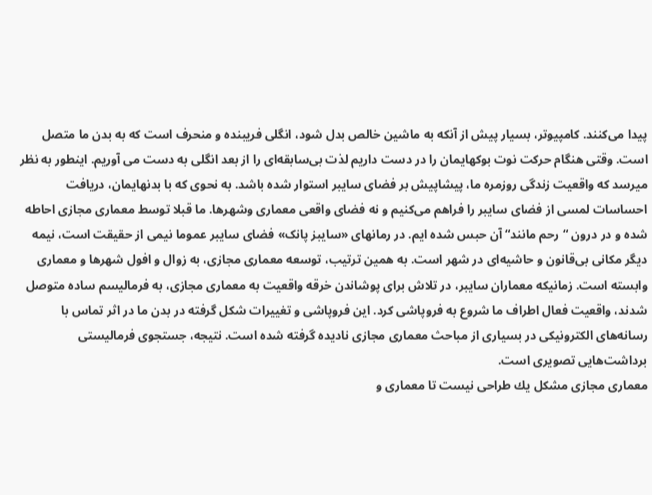پیدا می‌كنند. كامپیوتر، بسیار پیش از آنكه به ماشین خالص بدل شود، انگلی فریبنده و منحرف است كه به بدن ما متصل است. وقتی هنگام حركت نوت بوكهایمان را در دست داریم لذت بی‌سابقه‌ای را از بعد انگلی به دست می آوریم. اینطور به نظر میرسد كه واقعیت زندگی روزمره ما، پیشاپیش بر فضای سایبر استوار شده باشد. به نحوی كه با بدنهایمان، دریافت احساسات لمسی از فضای سایبر را فراهم می‌كنیم و نه فضای واقعی معماری وشهرها. ما قبلا توسط معماری مجازی احاطه شده و در درون “رحم مانند“ آن حبس شده ایم. در رمانهای «سایبز پانک» فضای سایبر عموما نیمی از حقیقت است، نیمه دیگر مكانی بی‌قانون و حاشیه‌ای در شهر است. به همین ترتیب، توسعه معماری مجازی، به زوال و افول شهرها و معماری وابسته است. زمانیكه معماران سایبر، در تلاش برای پوشاندن خرقه واقعیت به معماری مجازی، به فرمالیسم ساده متوصل شدند، واقعیت فعال اطراف ما شروع به فروپاشی كرد. این فروپاشی و تغییرات شكل گرفته در بدن ما در اثر تماس با رسانه‌های الكترونیكی در بسیاری از مباحث معماری مجازی نادیده گرفته شده است. نتیجه، جستجوی فرمالیستی برداشت‌هایی تصویری است.
معماری مجازی مشكل یك طراحی نیست تا معماری و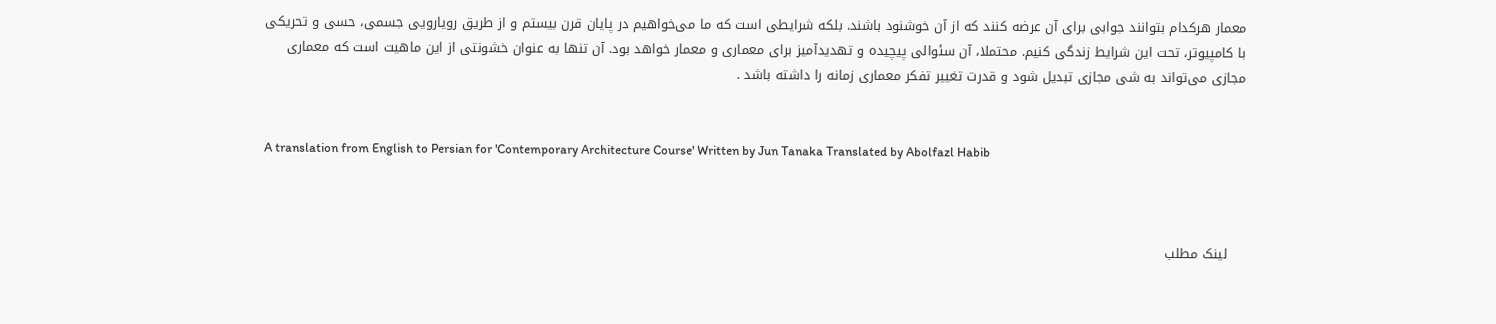معمار هركدام بتوانند جوابی برای آن عرضه كنند كه از آن خوشنود باشند. بلكه شرایطی است كه ما می‌خواهیم در پایان قرن بیستم و از طریق رویارویی‌ جسمی، حسی و تحریكی با كامپیوتر، تحت این شرایط زندگی كنیم. محتملا، آن سئوالی پیچیده و تهدیدآمیز برای معماری و معمار خواهد بود. آن تنها به عنوان خشونتی از این ماهیت است كه معماری مجازی می‌تواند به شی مجازی تبدیل شود و قدرت تغییر تفكر معماری زمانه را داشته باشد .


A translation from English to Persian for 'Contemporary Architecture Course' Written by Jun Tanaka Translated by Abolfazl Habib



    لینک مطلب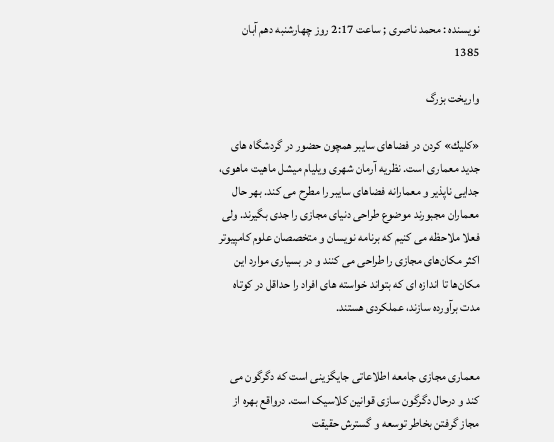نویسنده : محمد ناصری ; ساعت 2:17 روز چهارشنبه دهم آبان 1385

واریخت بزرگ

«كلیك» كردن در فضاهای سایبر همچون حضور در گردشگاه های جدید معماری است. نظریه آرمان شهری ویلیام میشل ماهیت ماهوی، جدایی ناپذیر و معمارانه فضاهای سایبر را مطرح می كند. بهر حال معماران مجبورند موضوع طراحی دنیای مجازی را جدی بگیرند. ولی فعلا ملاحظه می كنیم كه برنامه نویسان و متخصصان علوم كامپیوتر اكثر مكان‌های مجازی را طراحی می كنند و در بسیاری موارد این مكان‌ها تا اندازه ای كه بتواند خواسته های افراد را حداقل در كوتاه مدت برآورده سازند، عملكردی هستند.


معماری مجازی جامعه اطلاعاتی جایگزینی است که دگرگون می کند و درحال دگرگون سازی قوانین کلاسیک است. درواقع بهره از مجاز گرفتن بخاطر توسعه و گسترش حقیقت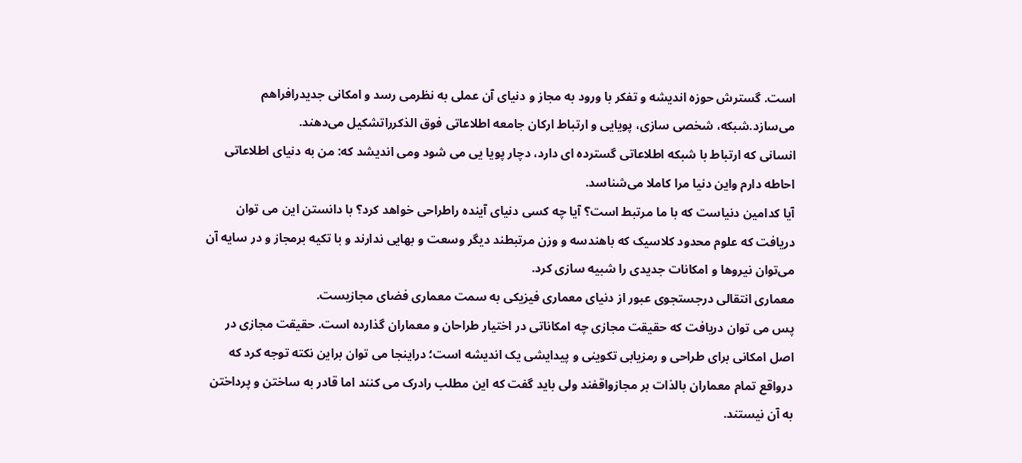است. گسترش حوزه اندیشه و تفکر با ورود به مجاز و دنیای آن عملی به نظرمی رسد و امکانی جدیدرافراهم می‌سازد.شبکه، شخصی سازی، پویایی و ارتباط ارکان جامعه اطلاعاتی فوق الذکرراتشکیل می‌دهند.
انسانی که ارتباط با شبکه اطلاعاتی گسترده ای دارد، دچار پویا یی می شود ومی اندیشد که: من به دنیای اطلاعاتی احاطه دارم واین دنیا مرا کاملا می‌شناسد.
آیا کدامین دنیاست که با ما مرتبط است؟ آیا چه کسی دنیای آینده راطراحی خواهد کرد؟ با دانستن این می توان دریافت که علوم محدود کلاسیک که باهندسه و وزن مرتبطند دیگر وسعت و بهایی ندارند و با تکیه برمجاز و در سایه آن می‌توان نیروها و امکانات جدیدی را شبیه سازی کرد.
معماری انتقالی درجستجوی عبور از دنیای معماری فیزیکی به سمت معماری فضای مجازیست.
پس می توان دریافت که حقیقت مجازی چه امکاناتی در اختیار طراحان و معماران گذارده است. حقیقت مجازی در اصل امکانی برای طراحی و رمزیابی تکوینی و پیدایشی یک اندیشه است؛ دراینجا می توان براین نکته توجه کرد که درواقع تمام معماران بالذات بر مجازواقفند ولی باید گفت که این مطلب رادرک می کنند اما قادر به ساختن و پرداختن به آن نیستند.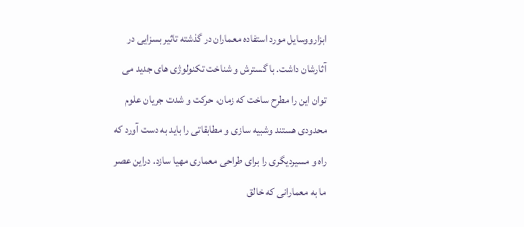ابزارووسایل مورد استفاده معماران در گذشته تاثیر بسزایی در آثارشان داشت. با گسترش و شناخت تکنولوژی های جدید می توان این را مطرح ساخت که زمان، حرکت و شدت جریان علوم محدودی هستند وشبیه سازی و مطابقاتی را باید به دست آورد که راه و مسیردیگری را برای طراحی معماری مهیا سازد. دراین عصر ما به معمارانی که خالق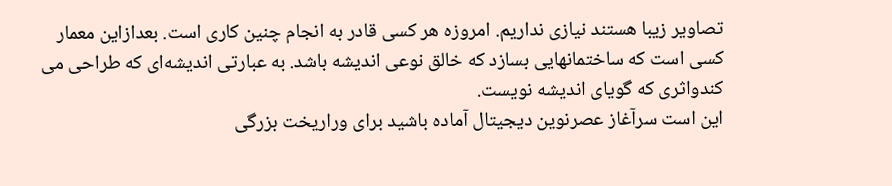تصاویر زیبا هستند نیازی نداریم. امروزه هر کسی قادر به انجام چنین کاری است. بعدازاین معمار کسی است که ساختمانهایی بسازد که خالق نوعی اندیشه باشد. به عبارتی اندیشه‌ای که طراحی می کندواثری که گویای اندیشه نویست.
این است سرآغاز عصرنوین دیجیتال آماده باشید برای وراریخت بزرگی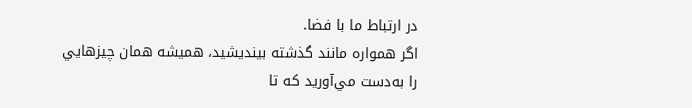در ارتباط ما با فضا.
اگر همواره مانند گذشته بينديشيد، هميشه همان چيزهايي را به‌دست مي‌آوريد كه تا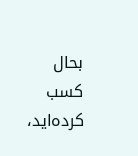بحال كسب كرده‌ايد،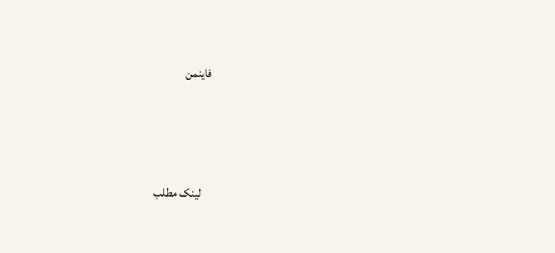فاينمن




    لینک مطلب